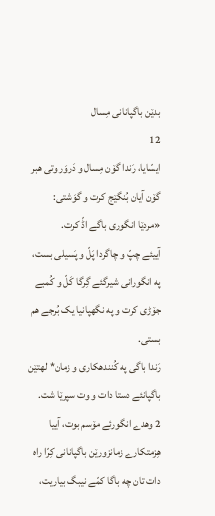بدێن باگپانانی مِسال
12
ایسّایا، رَندا گۆن مِسال و دَروَر وتی هبر گۆن آیان بُنگێج کرت و گوَشتی:
«مردێا انگوری باگے اڈّ کرت.
آییئے چپّ و چاگردا پَلّ و پَسیلی بست، په انگورانی شیرگئے گِرگا کَلّ و کُمبے جۆڑی کرت و په نگهپانیا یک بُرجے هم بستی.
رَندا باگی په کُنندهکاری و زمان* لهتێن باگپانئے دستا دات و وت سپرێا شت.
2 وهدے انگورئے مۆسم بوت، آییا هِزمتکارے زمانزورێن باگپانانی کِرّا راه دات تان چه باگا کمّے نیبگ بیاریت،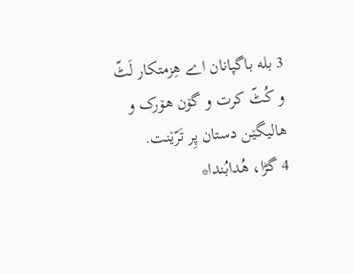3 بله باگپانان اے هِزمتکار لَٹّ و کُٹّ کرت و گۆن هۆرک و هالیگێن دستان پِر تَرّێنت.
4 گڑا، هُدابُندا*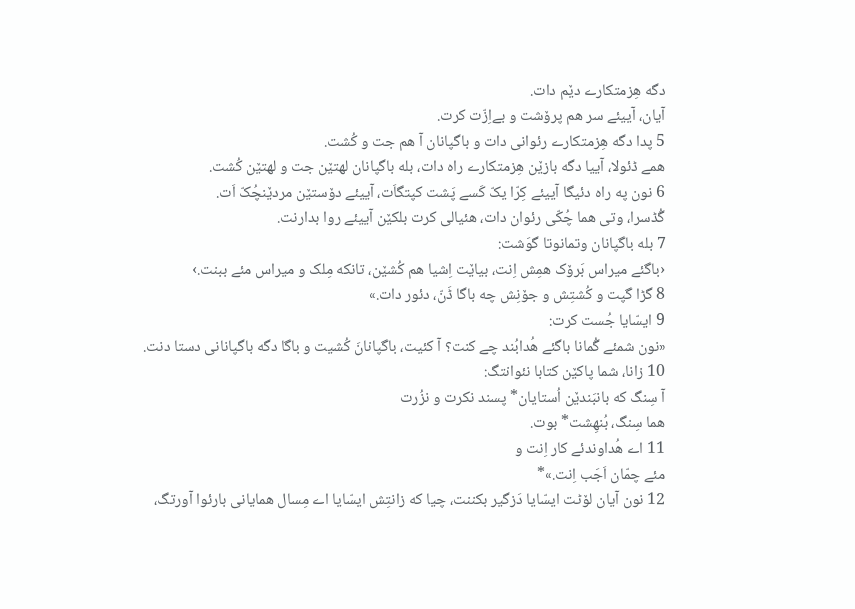دگه هِزمتکارے دێم دات.
آیان، آییئے سر هم پرۆشت و بےاِزّت کرت.
5 پدا دگه هِزمتکارے رئوانی دات و باگپانان آ هم جت و کُشت.
همے ڈئولا، آییا دگه بازێن هِزمتکارے راه دات، بله باگپانان لهتێن جت و لهتێن کُشت.
6 نون په راه دئیگا آییئے کِرّا یکّ کَسے پَشت کپتگاَت، آییئے دۆستێن مردێنچُکّ اَت.
گُڈسرا، وتی هما چُکّی رئوان دات، هئیالی کرت بلکێن آییئے روا بدارنت.
7 بله باگپانان وتمانوتا گوَشت:
‹باگئے میراس بَرۆک همِش اِنت، بیاێت اِشیا هم کُشێن، تانکه مِلک و میراس مئے ببنت.›
8 گڑا گپت و کُشتِش و جۆنِش چه باگا ڈَنّ، دئور دات.»
9 ایسّایا جُست کرت:
«نون شمئے گُمانا باگئے هُدابُند چے کنت؟ آ کئیت، باگپانانَ کُشیت و باگا دگه باگپانانی دستا دنت.
10 زانا، شما پاکێن کتابا نئوانتگ:
آ سِنگ که بانبَندێن اُستایان* پسند نکرت و نزُرت
هما سِنگ، بُنهِشت* بوت.
11 اے هُداوندئے کار اِنت و
مئے چمّان اَجَب اِنت.»*
12 نون آیان لۆٹت ایسّایا دَزگیر بکننت، چیا که زانتِش ایسّایا اے مِسال همایانی بارئوا آورتگ،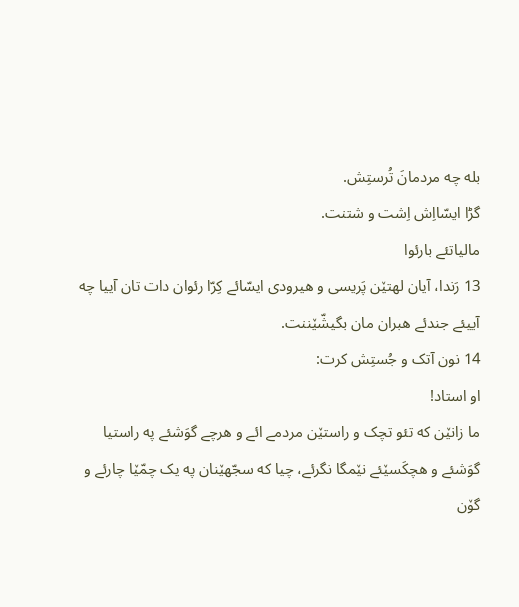بله چه مردمانَ تُرستِش.
گڑا ایسّااِش اِشت و شتنت.
مالیاتئے بارئوا
13 رَندا، آیان لهتێن پَریسی و هیرودی ایسّائے کِرّا رئوان دات تان آییا چه آییئے جندئے هبران مان بگیشّێننت.
14 نون آتک و جُستِش کرت:
او استاد!
ما زانێن که تئو تچک و راستێن مردمے ائے و هرچے گوَشئے په راستیا گوَشئے و هچکَسێئے نێمگا نگرئے، چیا که سجّهێنان په یک چمّێا چارئے و گۆن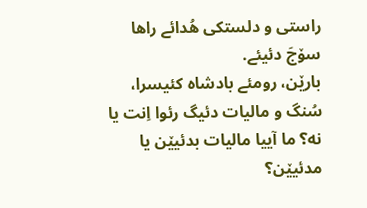راستی و دلستکی هُدائے راها سۆجَ دئیئے.
بارێن، رومئے بادشاه کئیسرا، سُنگ و مالیات دئیگ رئوا اِنت یا نه؟ ما آییا مالیات بدئیێن یا مدئیێن؟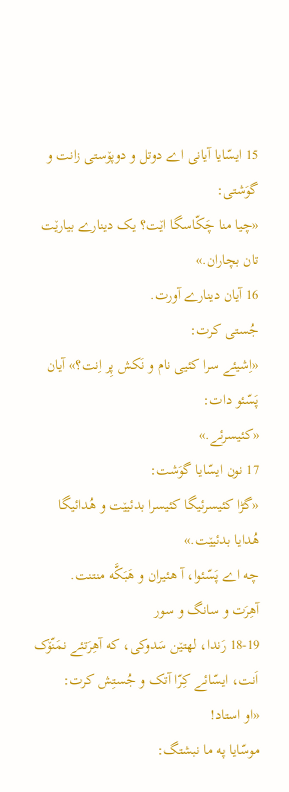15 ایسّایا آیانی اے دوتل و دوپۆستی زانت و گوَشتی:
«چیا منا چَکّاسگا اێت؟ یک دینارے بیارێت تان بچاران.»
16 آیان دینارے آورت.
جُستی کرت:
«اِشیئے سرا کئیی نام و نَکش پِر اِنت؟» آیان پَسّئو دات:
«کئیسرئے.»
17 نون ایسّایا گوَشت:
«گڑا کئیسرئیگا کئیسرا بدئیێت و هُدائیگا هُدایا بدئیێت.»
چه اے پَسّئوا، آ هئیران و هَبَکَّه منتنت.
آهِرَت و سانگ و سور
18-19 رَندا، لهتێن سَدوکی، که آهِرَتئے نمَنّۆک اَنت، ایسّائے کِرّا آتک و جُستِش کرت:
«او استاد!
موسّایا په ما نبشتگ: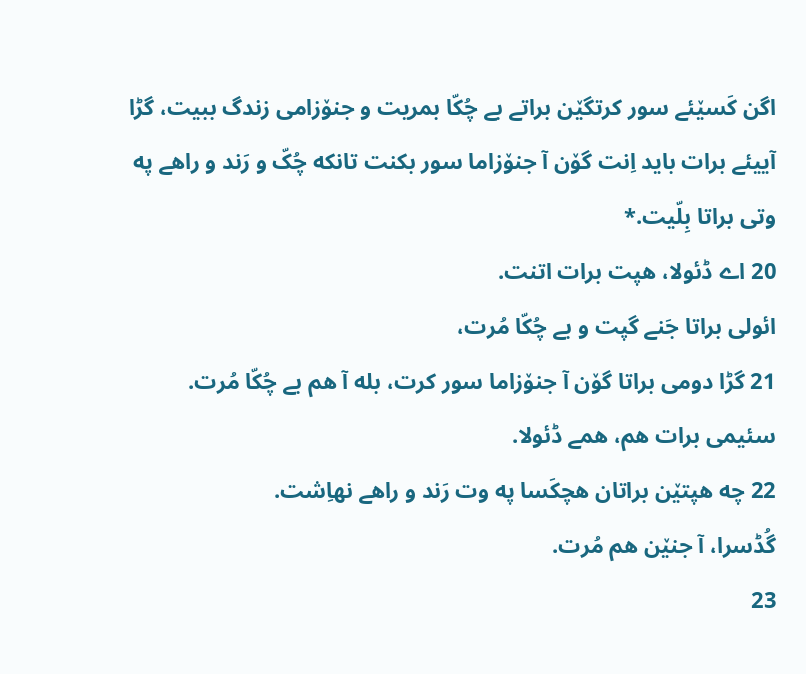اگن کَسێئے سور کرتگێن براتے بے چُکّا بمریت و جنۆزامی زندگ ببیت، گڑا آییئے برات باید اِنت گۆن آ جنۆزاما سور بکنت تانکه چُکّ و رَند و راهے په وتی براتا بِلّیت.*
20 اے ڈئولا، هپت برات اتنت.
ائولی براتا جَنے گپت و بے چُکّا مُرت،
21 گڑا دومی براتا گۆن آ جنۆزاما سور کرت، بله آ هم بے چُکّا مُرت.
سئیمی برات هم، همے ڈئولا.
22 چه هپتێن براتان هچکَسا په وت رَند و راهے نهاِشت.
گُڈسرا، آ جنێن هم مُرت.
23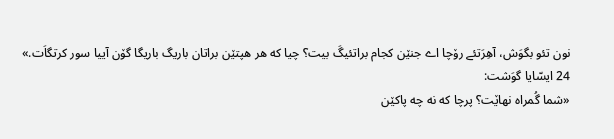نون تئو بگوَش، آهِرَتئے رۆچا اے جنێن کجام براتئیگَ بیت؟ چیا که هر هپتێن براتان باریگ باریگا گۆن آییا سور کرتگاَت.»
24 ایسّایا گوَشت:
«شما گُمراه نهاێت؟ پرچا که نه چه پاکێن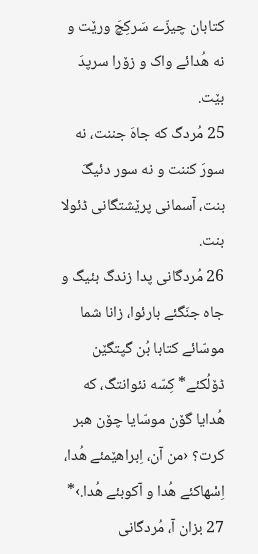کتابان چیزّے سَرکِچَ ورێت و نه هُدائے واک و زۆرا سرپدَ بێت.
25 مُردگ که جاهَ جننت، نه سورَ کننت و نه سور دئیگَ بنت، آسمانی پرێشتگانی ڈئولا بنت.
26 مُردگانی پدا زندگ بئیگ و جاه جنَگئے بارئوا، زانا شما موسّائے کتابا بُن گپتگێن ڈۆلُکئے* کِسّه نئوانتگ، که هُدایا گۆن موسّایا چۆن هبر کرت؟ ‹من آن، اِبراهێمئے هُدا، اِسْهاکئے هُدا و آکوبئے هُدا.›*
27 بزان آ، مُردگانی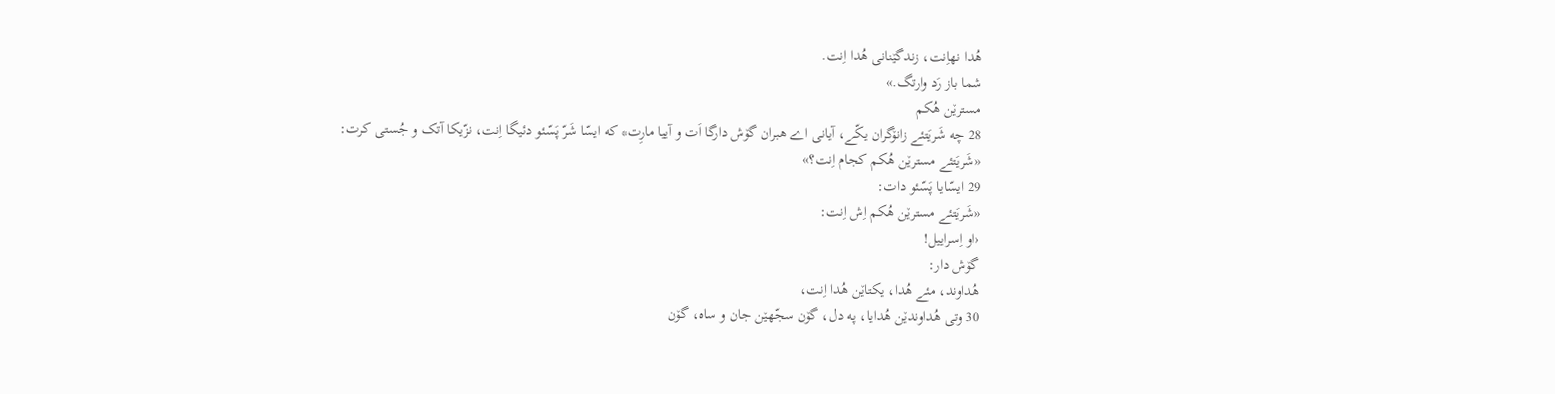هُدا نهاِنت، زندگێنانی هُدا اِنت.
شما باز رَد وارتگ.»
مسترێن هُکم
28 چه شَریَتئے زانۆگران یکّے، آیانی اے هبران گۆش دارگا اَت و آییا مارِت* که ایسّا شَرّ پَسّئو دئیگا اِنت، نزّیکا آتک و جُستی کرت:
«شَریَتئے مسترێن هُکم کجام اِنت؟»
29 ایسّایا پَسّئو دات:
«شَریَتئے مسترێن هُکم اِش اِنت:
‹او اِسراییل!
گۆش دار:
هُداوند، مئے هُدا، یکتاێن هُدا اِنت،
30 وتی هُداوندێن هُدایا، په دل، گۆن سجّهێن جان و ساه، گۆن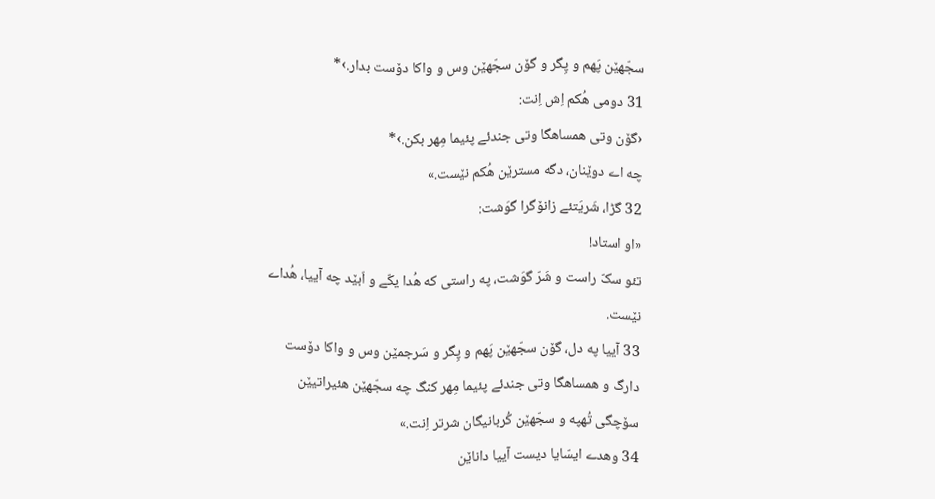سجّهێن پَهم و پِگر و گۆن سجّهێن وس و واکا دۆست بدار.›*
31 دومی هُکم اِش اِنت:
‹گۆن وتی همساهگا وتی جندئے پئیما مِهر بکن.›*
چه اے دوێنان، دگه مسترێن هُکم نێست.»
32 گڑا، شَریَتئے زانۆگرا گوَشت:
«او استاد!
تئو سکّ راست و شَرّ گوَشت، په راستی که هُدا یکّے و اَبێد چه آییا، هُداے نێست.
33 آییا په دل، گۆن سجّهێن پَهم و پِگر و سَرجمێن وس و واکا دۆست دارگ و همساهگا وتی جندئے پئیما مِهر کنگ چه سجّهێن هئیراتیێن سۆچگی تُهپه و سجّهێن کُربانیگان شرتر اِنت.»
34 وهدے ایسّایا دیست آییا داناێن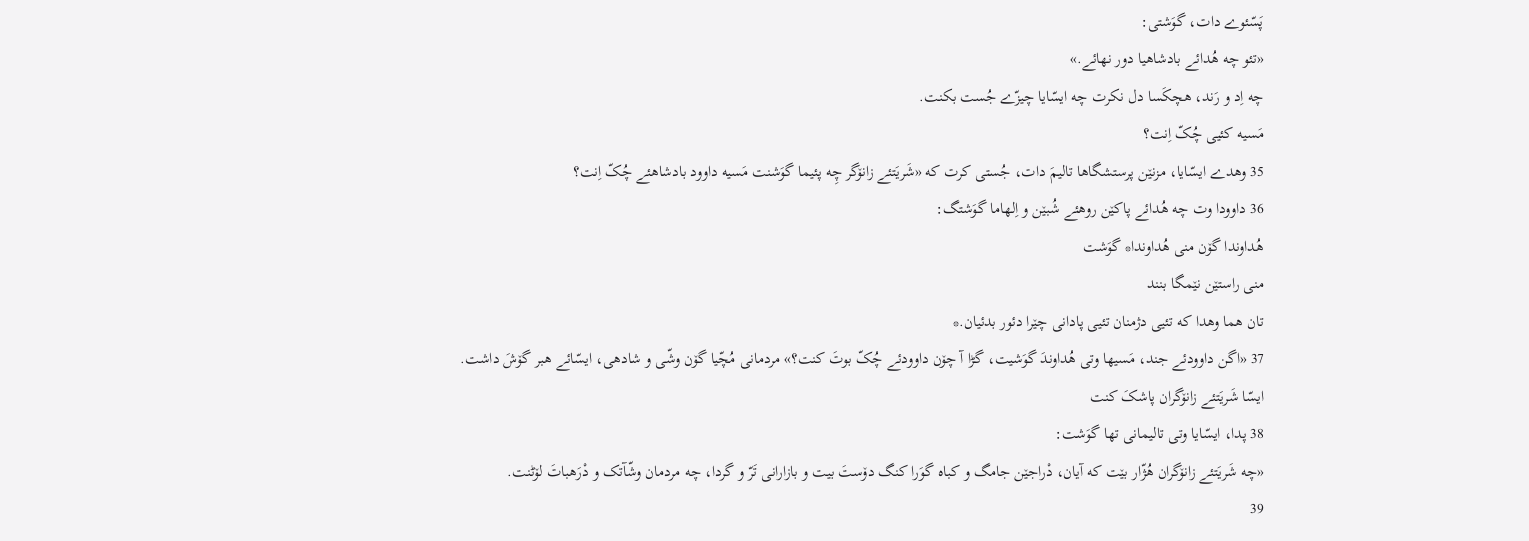پَسّئوے دات، گوَشتی:
«تئو چه هُدائے بادشاهیا دور نهائے.»
چه اِد و رَند، هچکَسا دل نکرت چه ایسّایا چیزّے جُست بکنت.
مَسیه کئیی چُکّ اِنت؟
35 وهدے ایسّایا، مزنێن پرستشگاها تالیمَ دات، جُستی کرت که «شَریَتئے زانۆگر چِه پئیما گوَشنت مَسیه داوود بادشاهئے چُکّ اِنت؟
36 داوودا وت چه هُدائے پاکێن روهئے شُبێن و اِلهاما گوَشتگ:
هُداوندا گۆن منی هُداوندا* گوَشت
منی راستێن نێمگا بنند
تان هما وهدا که تئیی دژمنان تئیی پادانی چێرا دئور بدئیان.*
37 «اگن داوودئے جند، مَسیها وتی هُداوندَ گوَشیت، گڑا آ چۆن داوودئے چُکّ بوتَ کنت؟» مردمانی مُچّیا گۆن وشّی و شادهی، ایسّائے هبر گۆشَ داشت.
ایسّا شَریَتئے زانۆگران پاشکَ کنت
38 پدا، ایسّایا وتی تالیمانی تها گوَشت:
«چه شَریَتئے زانۆگران هُژّار بێت که آیان، دْراجێن جامگ و کباه گوَرا کنگ دۆستَ بیت و بازارانی تَرّ و گردا، چه مردمان وشّآتک و دْرَهباتَ لۆٹنت.
39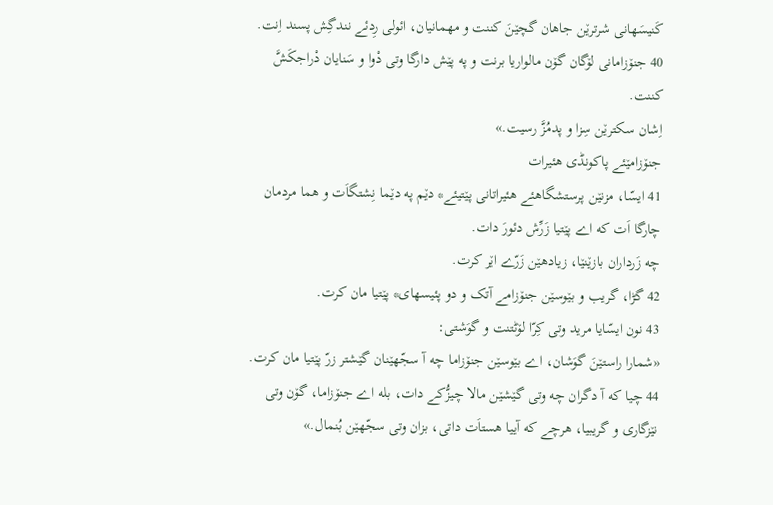کَنیسَهانی شرترێن جاهان گچێنَ کننت و مهمانیان، ائولی رِدئے نندگِش پسند اِنت.
40 جنۆزامانی لۆگان گۆن مالواریا برنت و په پێش دارگا وتی دْوا و سَنایان دْراجکَشَّ کننت.
اِشان سکترێن سِزا و پدمُزَّ رسیت.»
جنۆزامێئے پاکونڈی هئیرات
41 ایسّا، مزنێن پرستشگاهئے هئیراتانی پێتیئے* دێم په دێما نِشتگاَت و هما مردمان چارگا اَت که اے پێتیا زَرِّش دئورَ دات.
چه زَرداران بازێنێا، زیادهێن زَرّے اێر کرت.
42 گڑا، گریب و بێوسێن جنۆزامے آتک و دو پئیسهای* پێتیا مان کرت.
43 نون ایسّایا مرید وتی کِرّا لۆٹتنت و گوَشتی:
«شمارا راستێنَ گوَشان، اے بێوسێن جنۆزاما چه آ سجّهێنان گێشتر زرّ پێتیا مان کرت.
44 چیا که آ دگران چه وتی گێشێن مالا چیزُّکے دات، بله اے جنۆزاما، گۆن وتی نێزگاری و گریبیا، هرچے که آییا هستاَت داتی، بزان وتی سجّهێن بُنمال.»